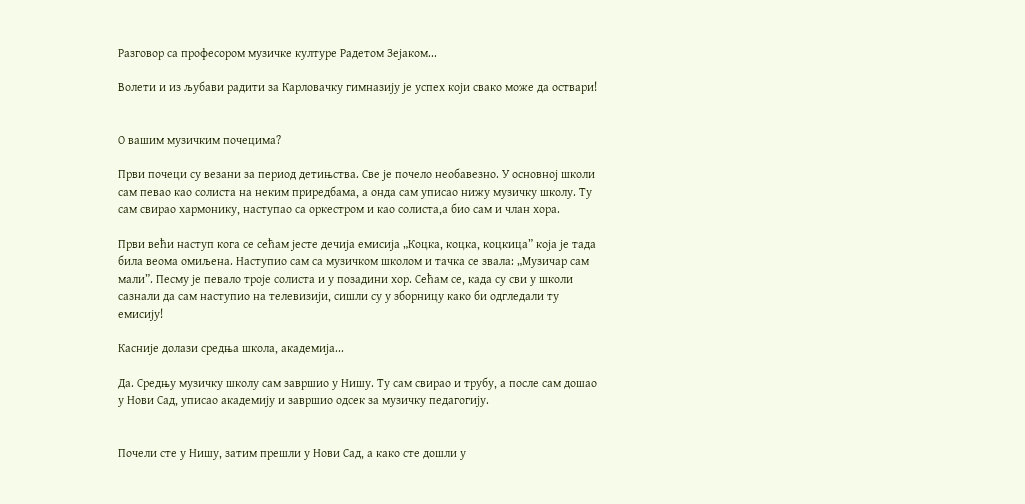Разговор са професором музичке културе Радетом Зејаком...

Волети и из љубави радити за Карловачку гимназију је успех који свако може да оствари!


О вашим музичким почецима?

Први почеци су везани за период детињства. Све је почело необавезно. У основној школи сам певао као солиста на неким приредбама, а онда сам уписао нижу музичку школу. Ту сам свирао хармонику, наступао са оркестром и као солиста,а био сам и члан хора.

Први већи наступ кога се сећам јесте дечија емисија „Коцка, коцка, коцкица” која је тада била веома омиљена. Наступио сам са музичком школом и тачка се звала: „Музичар сам мали”. Песму је певало троје солиста и у позадини хор. Сећам се, када су сви у школи сазнали да сам наступио на телевизији, сишли су у зборницу како би одгледали ту емисију!

Касније долази средња школа, академија...

Да. Средњу музичку школу сам завршио у Нишу. Ту сам свирао и трубу, а после сам дошао у Нови Сад, уписао академију и завршио одсек за музичку педагогију.


Почели сте у Нишу, затим прешли у Нови Сад, а како сте дошли у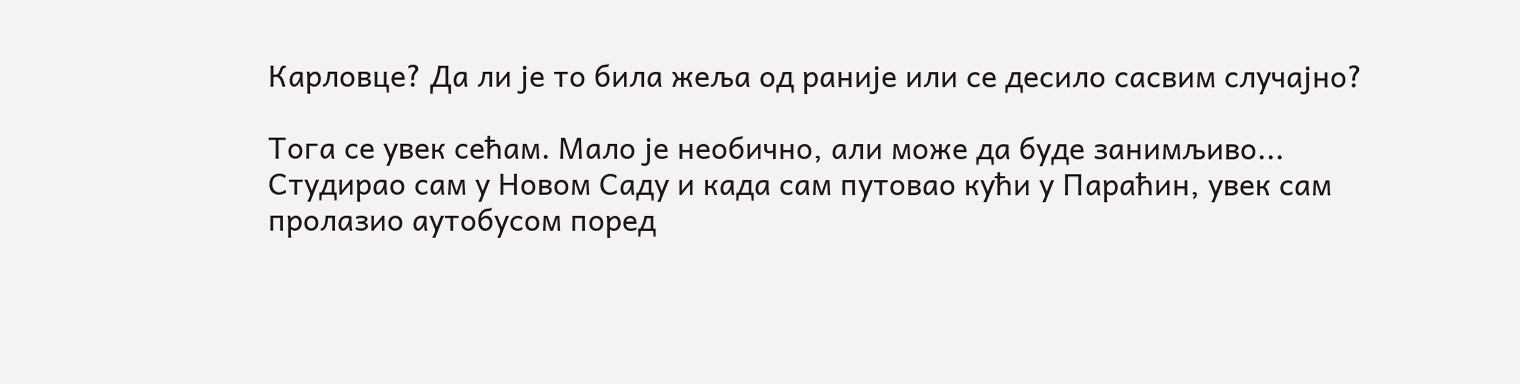Карловце? Да ли је то била жеља од раније или се десило сасвим случајно?

Тога се увек сећам. Мало је необично, али може да буде занимљиво...
Студирао сам у Новом Саду и када сам путовао кући у Параћин, увек сам пролазио аутобусом поред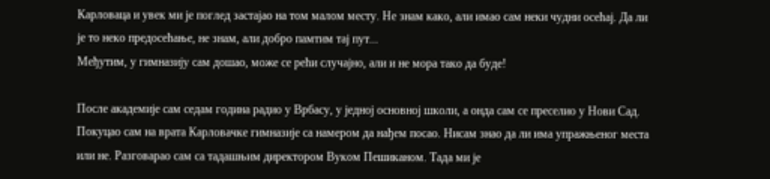Карловаца и увек ми је поглед застајао на том малом месту. Не знам како, али имао сам неки чудни осећај. Да ли је то неко предосећање, не знам, али добро памтим тај пут...
Међутим, у гимназију сам дошао, може се рећи случајно, али и не мора тако да буде!

После академије сам седам година радио у Врбасу, у једној основној школи, а онда сам се преселио у Нови Сад. Покуцао сам на врата Карловачке гимназије са намером да нађем посао. Нисам знао да ли има упражњеног места или не. Разговарао сам са тадашњим директором Вуком Пешиканом. Тада ми је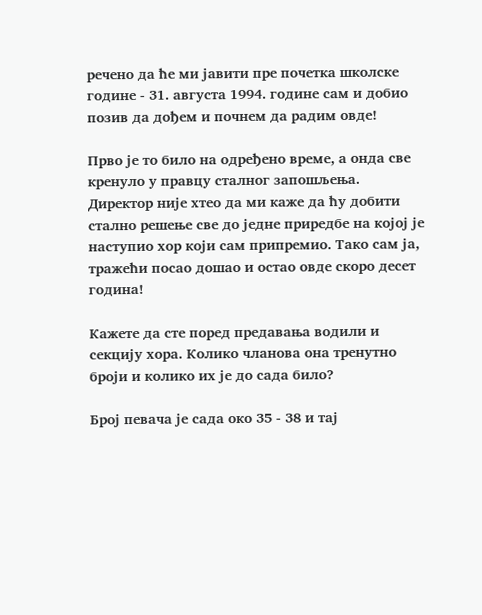речено да ће ми јавити пре почетка школске године - 31. августа 1994. године сам и добио позив да дођем и почнем да радим овде!

Прво је то било на одређено време, а онда све кренуло у правцу сталног запошљења. Директор није хтео да ми каже да ћу добити стално решење све до једне приредбе на којој је наступио хор који сам припремио. Тако сам ја, тражећи посао дошао и остао овде скоро десет година!

Кажете да сте поред предавања водили и секцију хора. Колико чланова она тренутно броји и колико их је до сада било?

Број певача је сада око 35 - 38 и тај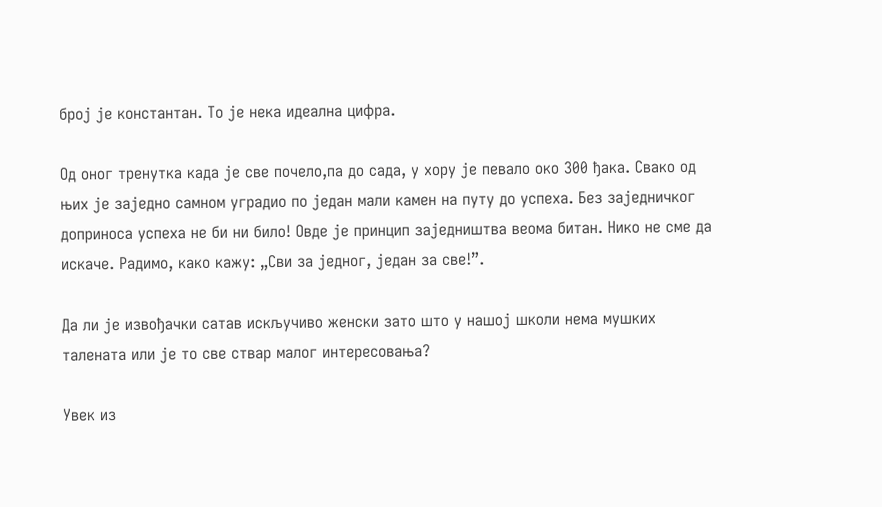број је константан. То је нека идеална цифра.

Од оног тренутка када је све почело,па до сада, у хору је певало око 300 ђака. Свако од њих је заједно самном уградио по један мали камен на путу до успеха. Без заједничког доприноса успеха не би ни било! Овде је принцип заједништва веома битан. Нико не сме да искаче. Радимо, како кажу: „Сви за једног, један за све!”.

Да ли је извођачки сатав искључиво женски зато што у нашој школи нема мушких талената или је то све ствар малог интересовања?

Увек из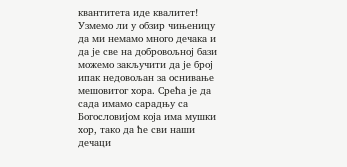квантитета иде квалитет! Узмемо ли у обзир чињеницу да ми немамо много дечака и да је све на добровољној бази можемо закључити да је број ипак недовољан за оснивање мешовитог хора. Срећа је да сада имамо сарадњу са Богословијом која има мушки хор, тако да ће сви наши дечаци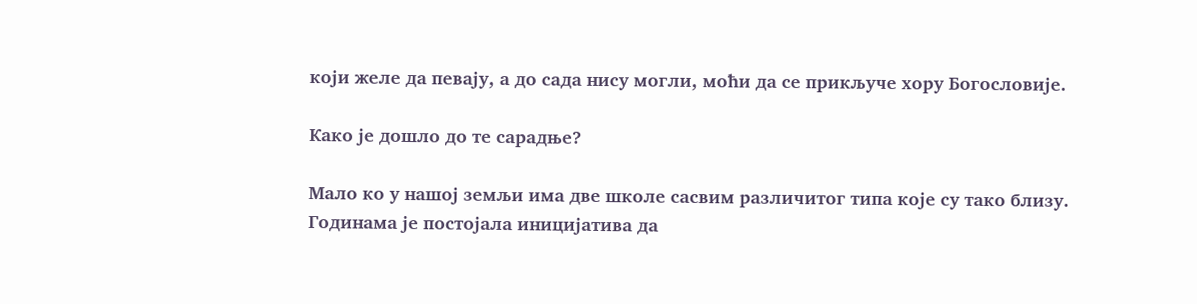који желе да певају, а до сада нису могли, моћи да се прикључе хору Богословије.

Како је дошло до те сарадње?

Мало ко у нашој земљи има две школе сасвим различитог типа које су тако близу. Годинама је постојала иницијатива да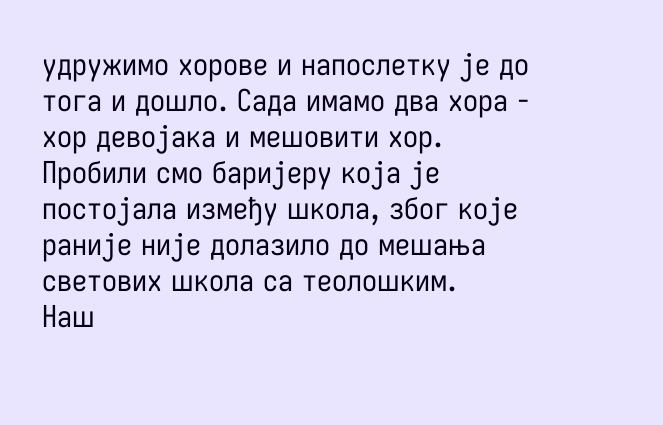удружимо хорове и напослетку је до тога и дошло. Сада имамо два хора - хор девојака и мешовити хор. Пробили смо баријеру која је постојала између школа, због које раније није долазило до мешања светових школа са теолошким.
Наш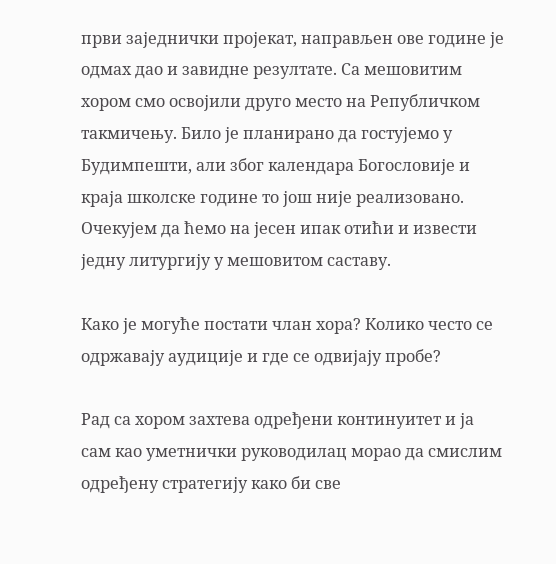први заједнички пројекат, направљен ове године је одмах дао и завидне резултате. Са мешовитим хором смо освојили друго место на Републичком такмичењу. Било је планирано да гостујемо у Будимпешти, али због календара Богословије и краја школске године то још није реализовано. Очекујем да ћемо на јесен ипак отићи и извести једну литургију у мешовитом саставу.

Како је могуће постати члан хора? Колико често се одржавају аудиције и где се одвијају пробе?

Рад са хором захтева одређени континуитет и ја сам као уметнички руководилац морао да смислим одређену стратегију како би све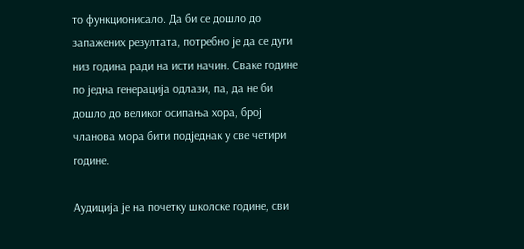то функционисало. Да би се дошло до запажених резултата, потребно је да се дуги низ година ради на исти начин. Сваке године по једна генерација одлази, па, да не би дошло до великог осипања хора, број чланова мора бити подједнак у све четири године.

Аудиција је на почетку школске године, сви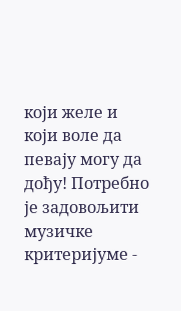који желе и који воле да певају могу да дођу! Потребно је задовољити музичке критеријуме -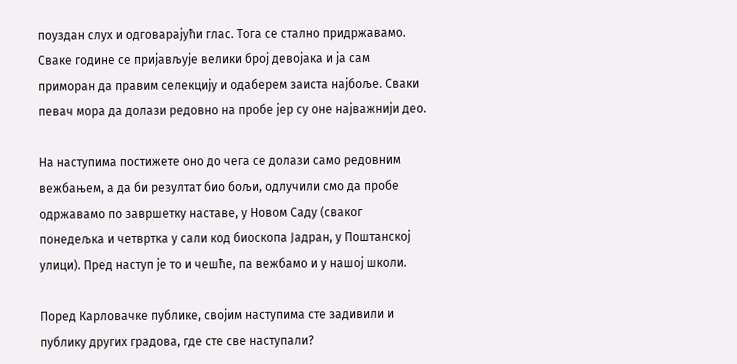поуздан слух и одговарајући глас. Тога се стално придржавамо. Сваке године се пријављује велики број девојака и ја сам приморан да правим селекцију и одаберем заиста најбоље. Сваки певач мора да долази редовно на пробе јер су оне најважнији део.

На наступима постижете оно до чега се долази само редовним вежбањем, а да би резултат био бољи, одлучили смо да пробе одржавамо по завршетку наставе, у Новом Саду (сваког понедељка и четвртка у сали код биоскопа Јадран, у Поштанској улици). Пред наступ је то и чешће, па вежбамо и у нашој школи.

Поред Карловачке публике, својим наступима сте задивили и публику других градова, где сте све наступали?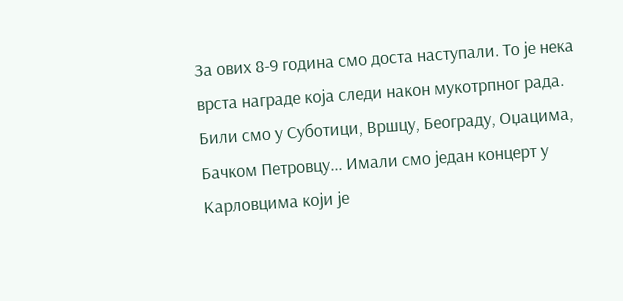За ових 8-9 година смо доста наступали. То је нека врста награде која следи након мукотрпног рада. Били смо у Суботици, Вршцу, Београду, Оџацима, Бачком Петровцу... Имали смо један концерт у Карловцима који је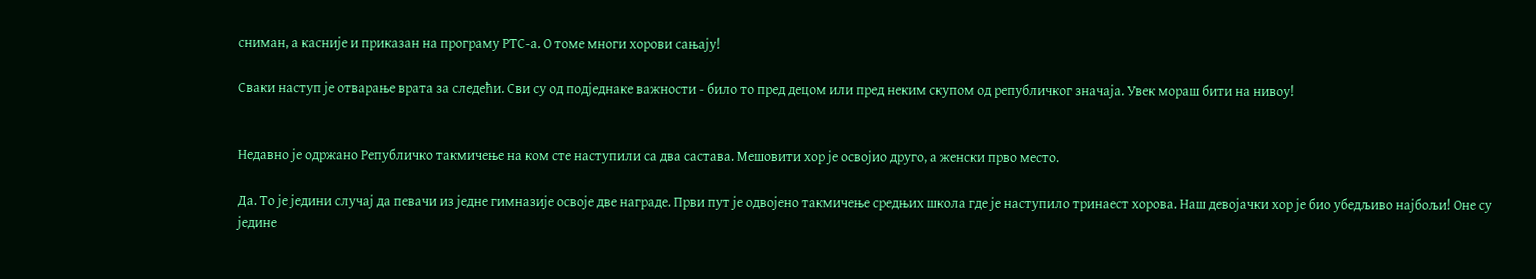сниман, а касније и приказан на програму РТС-а. О томе многи хорови сањају!

Сваки наступ је отварање врата за следећи. Сви су од подједнаке важности - било то пред децом или пред неким скупом од републичког значаја. Увек мораш бити на нивоу!


Недавно је одржано Републичко такмичење на ком сте наступили са два састава. Мешовити хор је освојио друго, а женски прво место.

Да. То је једини случај да певачи из једне гимназије освоје две награде. Први пут је одвојено такмичење средњих школа где је наступило тринаест хорова. Наш девојачки хор је био убедљиво најбољи! Оне су једине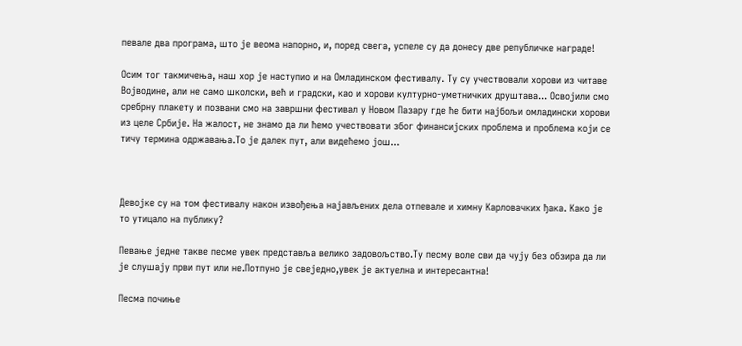певале два програма, што је веома напорно, и, поред свега, успеле су да донесу две републичке награде!

Осим тог такмичења, наш хор је наступио и на Омладинском фестивалу. Ту су учествовали хорови из читаве Војводине, али не само школски, већ и градски, као и хорови културно-уметничких друштава... Освојили смо сребрну плакету и позвани смо на завршни фестивал у Новом Пазару где ће бити најбољи омладински хорови из целе Србије. На жалост, не знамо да ли ћемо учествовати због финансијских проблема и проблема који се тичу термина одржавања.То је далек пут, али видећемо још...



Девојке су на том фестивалу након извођења најављених дела отпевале и химну Карловачких ђака. Како је то утицало на публику?

Певање једне такве песме увек представља велико задовољство.Ту песму воле сви да чују без обзира да ли је слушају први пут или не.Потпуно је свеједно,увек је актуелна и интересантна!

Песма почиње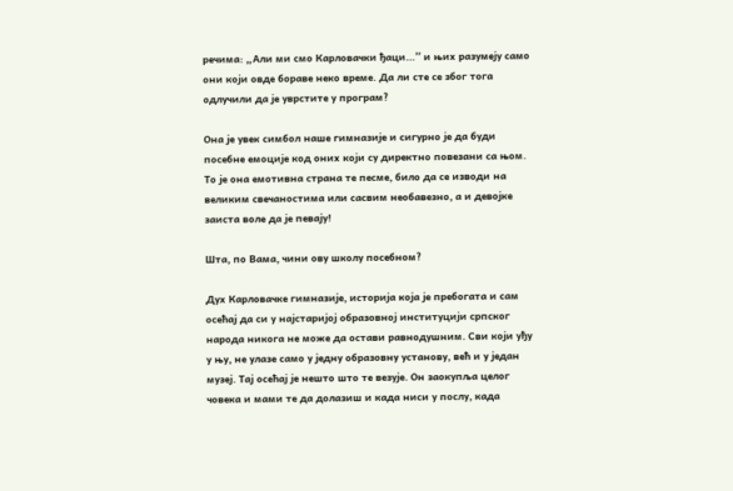речима: „Али ми смо Карловачки ђаци...” и њих разумеју само они који овде бораве неко време. Да ли сте се због тога одлучили да је уврстите у програм?

Она је увек симбол наше гимназије и сигурно је да буди посебне емоције код оних који су директно повезани са њом. То је она емотивна страна те песме, било да се изводи на великим свечаностима или сасвим необавезно, а и девојке заиста воле да је певају!

Шта, по Вама, чини ову школу посебном?

Дух Карловачке гимназије, историја која је пребогата и сам осећај да си у најстаријој образовној институцији српског народа никога не може да остави равнодушним. Сви који уђу у њу, не улазе само у једну образовну установу, већ и у један музеј. Тај осећај је нешто што те везује. Он заокупља целог човека и мами те да долазиш и када ниси у послу, када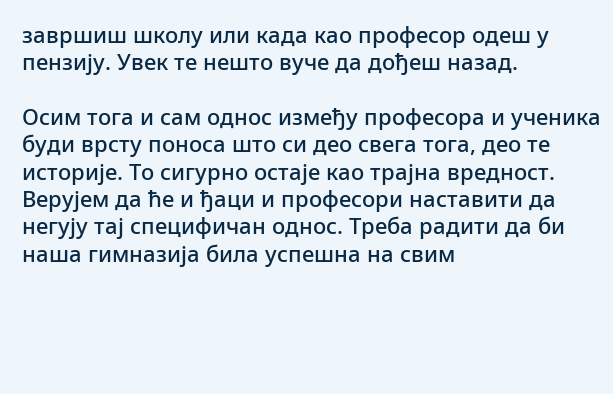завршиш школу или када као професор одеш у пензију. Увек те нешто вуче да дођеш назад.

Осим тога и сам однос између професора и ученика буди врсту поноса што си део свега тога, део те историје. То сигурно остаје као трајна вредност. Верујем да ће и ђаци и професори наставити да негују тај специфичан однос. Треба радити да би наша гимназија била успешна на свим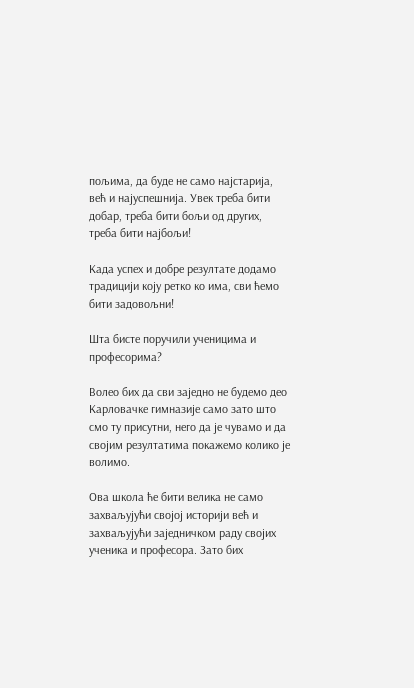пољима, да буде не само најстарија, већ и најуспешнија. Увек треба бити добар, треба бити бољи од других, треба бити најбољи!

Када успех и добре резултате додамо традицији коју ретко ко има, сви ћемо бити задовољни!

Шта бисте поручили ученицима и професорима?

Волео бих да сви заједно не будемо део Карловачке гимназије само зато што смо ту присутни, него да је чувамо и да својим резултатима покажемо колико је волимо.

Ова школа ће бити велика не само захваљујући својој историји већ и захваљујући заједничком раду својих ученика и професора. Зато бих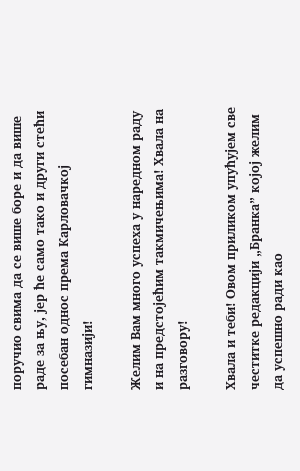поручио свима да се више боре и да више раде за њу, јер ће само тако и други стећи посебан однос према Карловачкој гимназији!

Желим Вам много успеха у наредном раду и на предстојећим такмичењима! Хвала на разговору!

Хвала и теби! Овом приликом упућујем све честитке редакцији „Бранка” којој желим да успешно ради као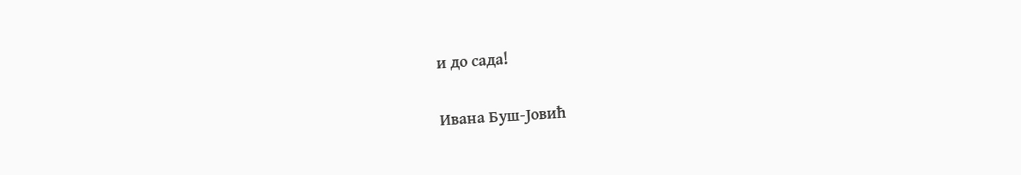и до сада!

Ивана Буш-Јовић